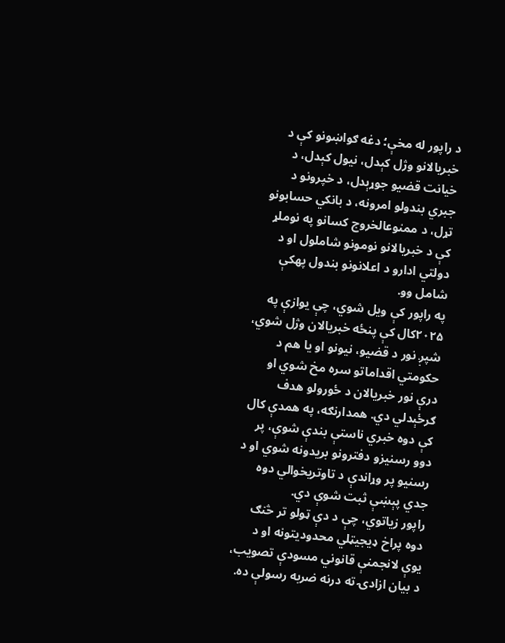د راپور له مخې؛ دغه ګواښونو کې د خبریالانو وژل کېدل، نیول کېدل، د خیانت قضیو جوړېدل، د خپرونو د جبري بندولو امرونه، د بانکي حسابونو تړل، د ممنوعالخروج کسانو په نوملړ کې د خبریالانو نومونو شاملول او د دولتي ادارو د اعلانونو بندول پهکې شامل وو.
په راپور کې ویل شوي، چې یوازې په ۲۰۲۵کال کې پنځه خبریالان وژل شوي، شپږ نور د قضیو، نیونو او یا هم د حکومتي اقداماتو سره مخ شوي او درې نور خبریالان د ځورولو هدف ګرځېدلي دي. همدارنګه، په همدې کال کې دوه خبري ناستې بندې شوې، پر دوو رسنیزو دفترونو بریدونه شوي او د رسنیو پر وړاندې د تاوتریخوالي دوه جدي پېښې ثبت شوې دي.
راپور زیاتوي، چې د دې ټولو تر څنګ دوه پراخ ډیجیټلي محدودیتونه او د یوې لانجمنې قانوني مسودې تصویب، د بیان ازادۍ ته درنه ضربه رسولې ده.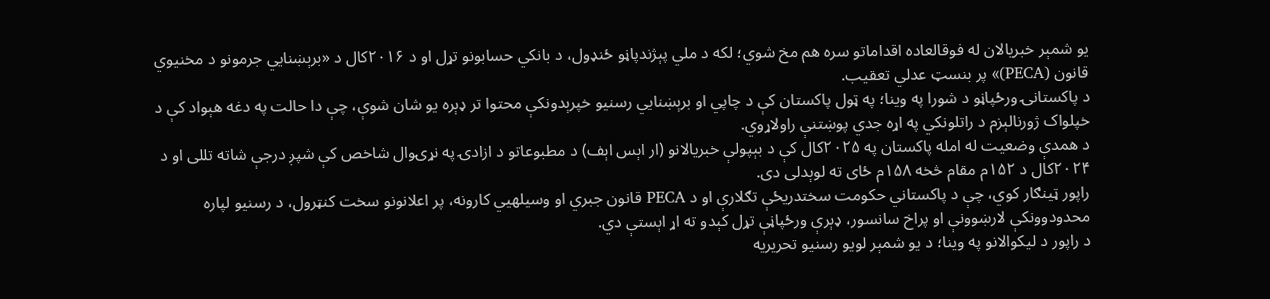یو شمېر خبریالان له فوقالعاده اقداماتو سره هم مخ شوي؛ لکه د ملي پېژندپاڼو ځنډول، د بانکي حسابونو تړل او د ۲۰۱۶کال د «برېښنایي جرمونو د مخنیوي قانون (PECA)» پر بنسټ عدلي تعقیب.
د پاکستانۍ ورځپاڼو د شورا په وینا؛ په ټول پاکستان کې د چاپي او برېښنایي رسنیو خپرېدونکې محتوا تر ډېره یو شان شوې، چې دا حالت په دغه هېواد کې د خپلواک ژورنالېزم د راتلونکي په اړه جدي پوښتنې راولاړوي.
د همدې وضعیت له امله پاکستان په ۲۰۲۵کال کې د بېپولې خبریالانو (ار اېس اېف) د مطبوعاتو د ازادۍ په نړۍوال شاخص کې شپږ درجې شاته تللی او د ۲۰۲۴کال د ۱۵۲م مقام څخه ۱۵۸م ځای ته لوېدلی دی.
راپور ټینګار کوي، چې د پاکستاني حکومت سختدریځې تګلارې او د PECA قانون جبري او وسیلهيي کارونه، پر اعلانونو سخت کنټرول، د رسنیو لپاره محدودوونکې لارښوونې او پراخ سانسور، ډېرې ورځپاڼې تړل کېدو ته اړ اېستې دي.
د راپور د لیکوالانو په وینا؛ د یو شمېر لویو رسنیو تحریریه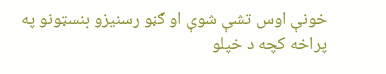خونې اوس تشې شوې او ګڼو رسنیزو بنسټونو په پراخه کچه د خپلو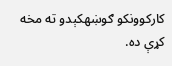کارکوونکو ګوښهکېدو ته مخه کړې ده.